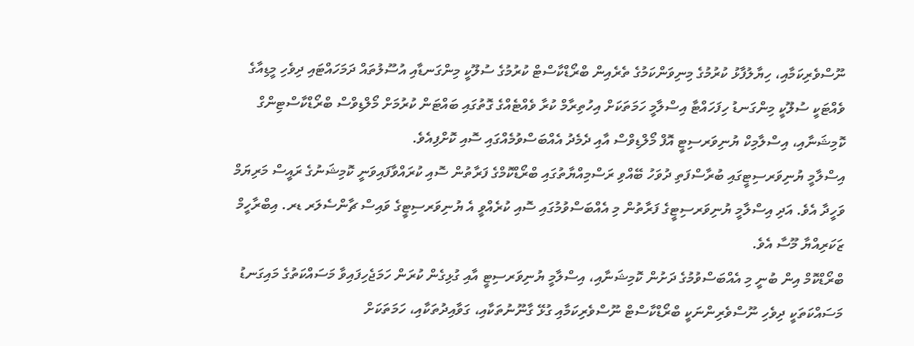ނޫސްވެރިކަމާއި، ހިޔާލުފާޅު ކުރުމުގެ މިނިވަންކަމުގެ ތެރެއިން ބްރޯޑްކާސްޓް ކުރުމުގެ ސުލޫކީ މިންގަނޑާއި އުސޫލުތައް ދަމަހައްޓައި ދިވެހި މީޑިއާގެ ވެއްޓަކީ ސުލޫކީ މިންގަނޑު ހިފަހައްޓާ އިސްލާމީ ހަމަތަކަށް އިހުތިރާމް ކުރާ ވެއްޓެއްގެ ގޮތުގައި ބައްޓަން ކުރުމަށް މޯލްޑިވްސް ބްރޯޑްކާސްޓިންގް ކޮމިޝަނާއި، އިސްލާމިކް ޔުނިވަރސިޓީ އޮފް މޯލްޑިވްސް އާއި ދެމެދު އެއްބަސްވުމެއްގައި ސޮއި ކޮށްފިއެވެ.
އިސްލާމީ ޔުނިވަރސިޓީގައި ބުރާސްފަތި ދުވަހު ބޭއްވި ރަސްމިއްޔާތުގައި ބްރޯޑްކޮމްގެ ފަރާތުން ސޮއި ކުރައްވާފައިވަނީ ކޮމިޝަނުގެ ރައީސް މަރިޔަމް ވަހީދާ އެވެ. އަދި އިސްލާމީ ޔުނިވަރސިޓީގެ ފަރާތުން މި އެއްބަސްވުމުގައި ސޮއި ކުރެއްވީ އެ ޔުނިވަރސިޓީގެ ވައިސް ޗާންސެލަރ ޑރ. އިބްރާހީމް ޒަކަރިއްޔާ މޫސާ އެވެ.
ބްރޯޑްކޮމް އިން ބުނީ މި އެއްބަސްވުމުގެ ދަށުން ކޮމިޝަނާއި، އިސްލާމީ ޔުނިވަރސިޓީ އާއި ގުޅިގެން ކުރަން ހަމަޖެހިފައިވާ މަސައްކަތުގެ މައިގަނޑު މަސައްކަތަކީ ދިވެހި ނޫސްވެރިންނަކީ ބްރޯޑްކާސްޓް ނޫސްވެރިކަމާއި ގުޅޭ ގާނޫނުތަކާއި، ގަވާއިދުތަކާއި، ހަމަތަކަށް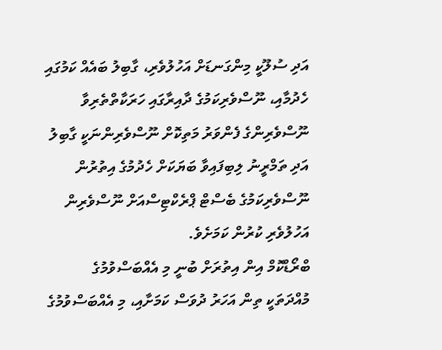އަދި ސުލޫކީ މިންގަނޑަށް އަހުލުވެރި، ގާބިލު ބައެއް ކަމުގައި ހެދުމާއި، ނޫސްވެރިކަމުގެ ދާއިރާގައި ހަރަކާތްތެރިވާ ނޫސްވެރިންގެ ފެންވަރު މަތިކޮށް ނޫސްވެރިންނަކީ ގާބިލު އަދި ތަމްރީނު ލިބިފައިވާ ބަޔަކަށް ހެދުމުގެ އިތުރުން ނޫސްވެރިކަމުގެ ބެސްޓް ޕްރެކްޓިސްއަށް ނޫސްވެރިން އަހުލުވެރި ކުރުން ކަމަށެވެ.
ބްރޯޑްކޮމް އިން އިތުރަށް ބުނީ މި އެއްބަސްވުމުގެ މުއްދަތަކީ ތިން އަހަރު ދުވަސް ކަމަށާއި، މި އެއްބަސްވުމުގެ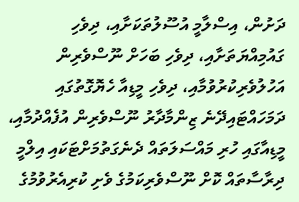ދަށުން، އިސްލާމީ އުސޫލުތަކަށާއި، ދިވެހި ގައުމިއްޔަތަށާއި، ދިވެހި ބަހަށް ނޫސްވެރިން އަހުލުވެރިކުރުވުމާއި، ދިވެހި މީޑިއާ ހެޔޮގޮތުގައި ދަމަހައްޓައިދޭނެ ޒިންމާދާރު ނޫސްވެރިން އުފެއްދުމާއި، މީޑިއާގައި ހުރި މައްސަލަތައް ދެނެގަތުމަށްޓަކައި އިލްމީ ދިރާސާތައް ކޮށް ނޫސްވެރިކަމުގެ ވެށި ކުރިއެރުވުމުގެ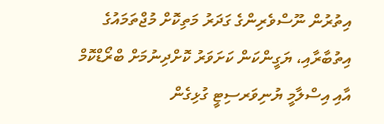އިތުރުން ނޫސްވެރިންގެ ގަދަރު މަތިކޮށް މުޖްތަމައުގެ އިތުބާރާއި، ޔަގީންކަން ކަށަވަރު ކޮށްދިނުމަށް ބްރޯޑްކޮމް އާއި އިސްލާމީ ޔުނިވަރސިޓީ ގުޅިގެން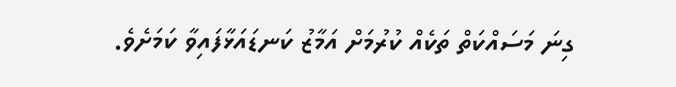ގިނަ މަސައްކަތް ތަކެއް ކުރުމަށް އަމާޒު ކަނޑައަޅާފައިވާ ކަމަށެވެ.